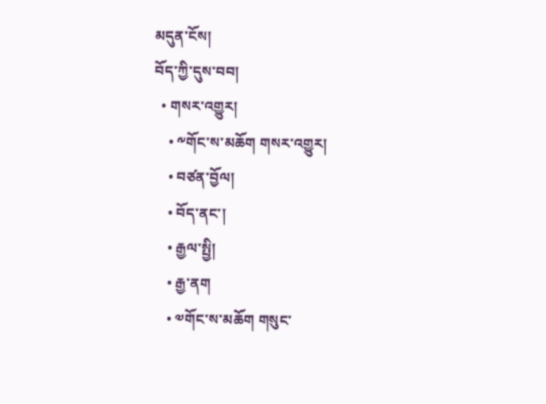མདུན་ངོས།
བོད་ཀྱི་དུས་བབ།
  • གསར་འགྱུར།
    • ༸གོང་ས་མཆོག གསར་འགྱུར།
    • བཙན་བྱོལ།
    • བོད་ནང་།
    • རྒྱལ་སྤྱི།
    • རྒྱ་ནག
    • ༧གོང་ས་མཆོག གསུང་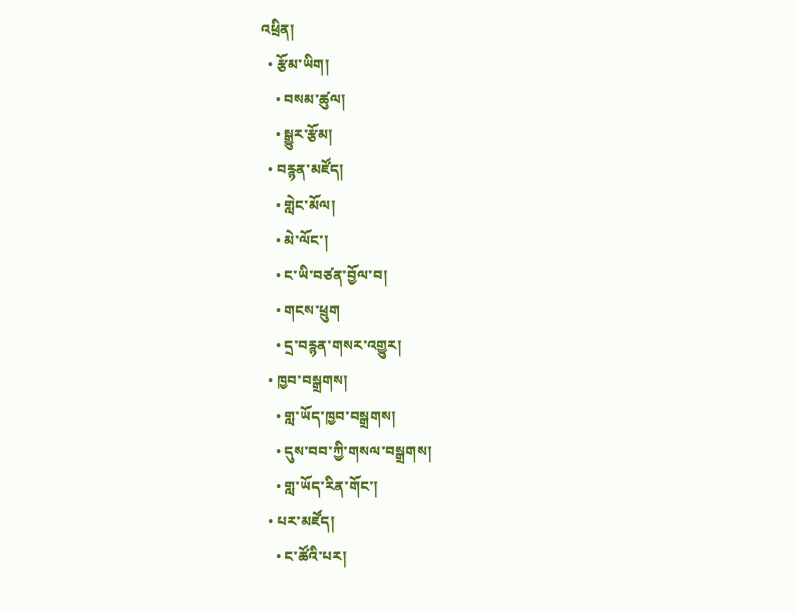འཕྲིན།
  • རྩོམ་ཡིག།
    • བསམ་ཚུལ།
    • སྒྱུར་རྩོམ།
  • བརྙན་མཛོད།
    • གླེང་མོལ།
    • མེ་ལོང་།
    • ང་ཡི་བཙན་བྱོལ་བ།
    • གངས་ཕྲུག
    • དྲ་བརྙན་གསར་འགྱུར།
  • ཁྱབ་བསྒྲགས།
    • གླ་ཡོད་ཁྱབ་བསྒྲགས།
    • དུས་བབ་ཀྱི་གསལ་བསྒྲགས།
    • གླ་ཡོད་རིན་གོང་།
  • པར་མཛོད།
    • ང་ཚོའི་པར།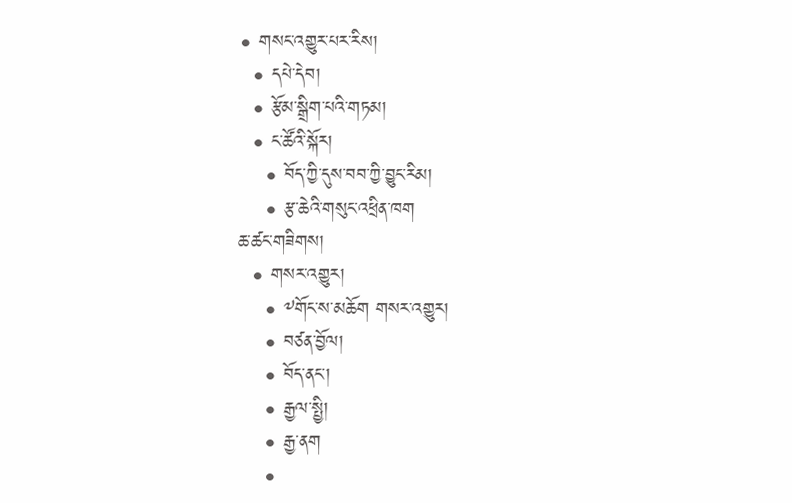• གསང་འགྱུར་པར་རིས།
  • དཔེ་དེབ།
  • རྩོམ་སྒྲིག་པའི་གཏམ།
  • ང་ཚོའི་སྐོར།
    • བོད་ཀྱི་དུས་བབ་ཀྱི་བྱུང་རིམ།
    • རྩ་ཆེའི་གསུང་འཕྲིན་ཁག
ཆ་ཚང་གཟིགས།
  • གསར་འགྱུར།
    • ༸གོང་ས་མཆོག གསར་འགྱུར།
    • བཙན་བྱོལ།
    • བོད་ནང་།
    • རྒྱལ་སྤྱི།
    • རྒྱ་ནག
    •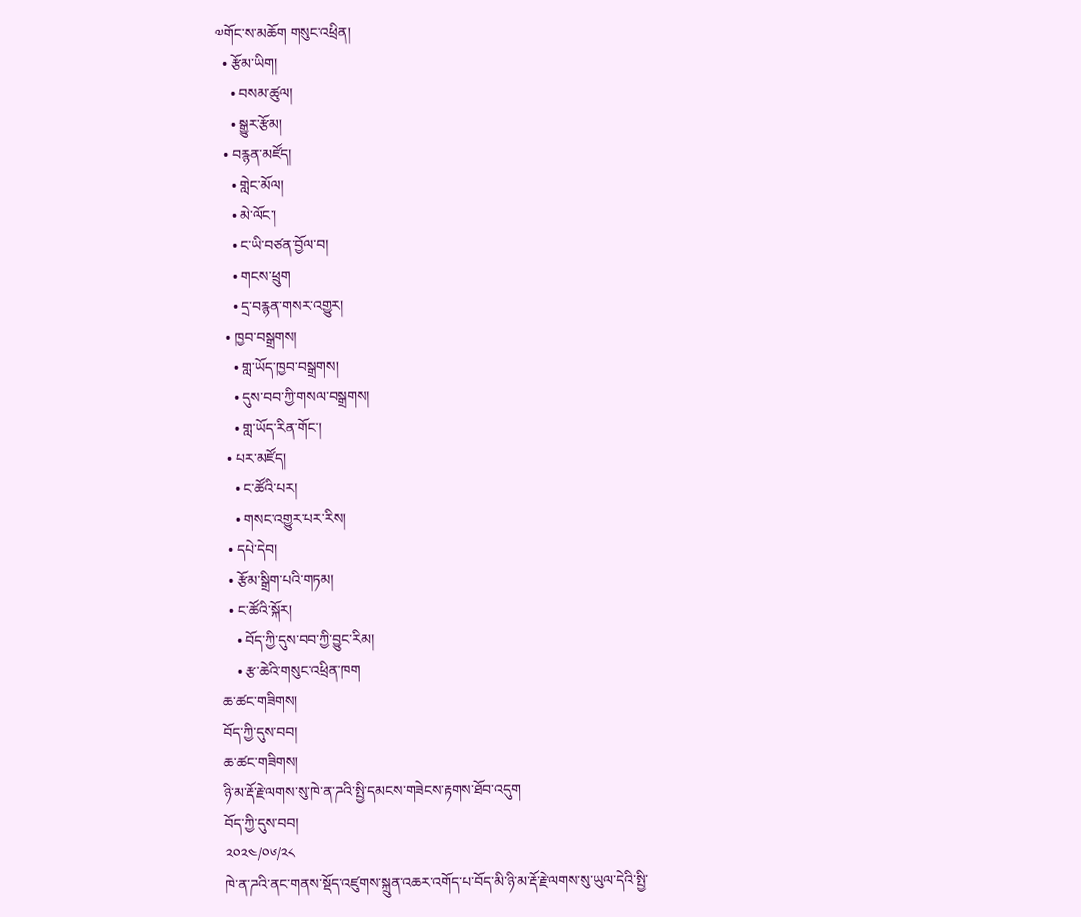༧གོང་ས་མཆོག གསུང་འཕྲིན།
  • རྩོམ་ཡིག།
    • བསམ་ཚུལ།
    • སྒྱུར་རྩོམ།
  • བརྙན་མཛོད།
    • གླེང་མོལ།
    • མེ་ལོང་།
    • ང་ཡི་བཙན་བྱོལ་བ།
    • གངས་ཕྲུག
    • དྲ་བརྙན་གསར་འགྱུར།
  • ཁྱབ་བསྒྲགས།
    • གླ་ཡོད་ཁྱབ་བསྒྲགས།
    • དུས་བབ་ཀྱི་གསལ་བསྒྲགས།
    • གླ་ཡོད་རིན་གོང་།
  • པར་མཛོད།
    • ང་ཚོའི་པར།
    • གསང་འགྱུར་པར་རིས།
  • དཔེ་དེབ།
  • རྩོམ་སྒྲིག་པའི་གཏམ།
  • ང་ཚོའི་སྐོར།
    • བོད་ཀྱི་དུས་བབ་ཀྱི་བྱུང་རིམ།
    • རྩ་ཆེའི་གསུང་འཕྲིན་ཁག
ཆ་ཚང་གཟིགས།
བོད་ཀྱི་དུས་བབ།
ཆ་ཚང་གཟིགས།
ཉི་མ་རྡོ་རྗེ་ལགས་སུ་ཁེ་ན་ཌའི་སྤྱི་དམངས་གཟེངས་རྟགས་ཐོབ་འདུག
བོད་ཀྱི་དུས་བབ།
༢༠༢༤/༠༦/༢༨
ཁེ་ན་ཌའི་ནང་གནས་སྡོད་འཛུགས་སྐྲུན་འཆར་འགོད་པ་བོད་མི་ཉི་མ་རྡོ་རྗེ་ལགས་སུ་ཡུལ་དེའི་སྤྱི་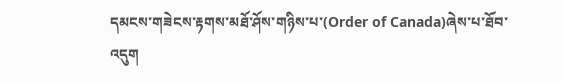དམངས་གཟེངས་རྟགས་མཐོ་ཤོས་གཉིས་པ་(Order of Canada)ཞེས་པ་ཐོབ་འདུག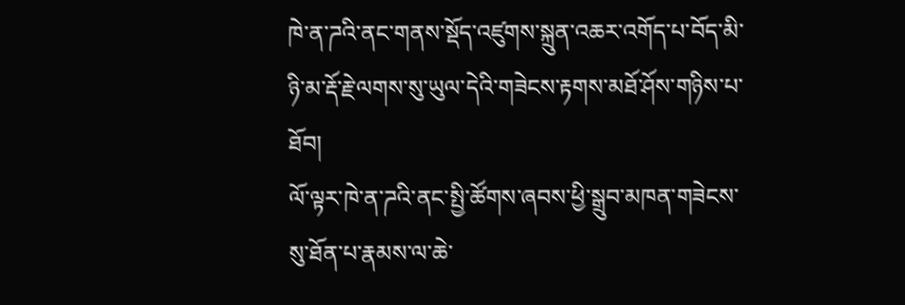ཁེ་ན་ཌའི་ནང་གནས་སྡོད་འཛུགས་སྐྲུན་འཆར་འགོད་པ་བོད་མི་ཉི་མ་རྡོ་རྗེ་ལགས་སུ་ཡུལ་དེའི་གཟེངས་རྟགས་མཐོ་ཤོས་གཉིས་པ་ཐོབ།
ལོ་ལྟར་ཁེ་ན་ཌའི་ནང་སྤྱི་ཚོགས་ཞབས་ཕྱི་སྒྲུབ་མཁན་གཟེངས་སུ་ཐོན་པ་རྣམས་ལ་ཆེ་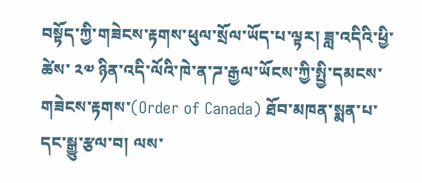བསྟོད་ཀྱི་གཟེངས་རྟགས་ཕུལ་སྲོལ་ཡོད་པ་ལྟར། ཟླ་འདིའི་ཕྱི་ཚེས་ ༢༧ ཉིན་འདི་ལོའི་ཁེ་ན་ཌ་རྒྱལ་ཡོངས་ཀྱི་སྤྱི་དམངས་གཟེངས་རྟགས་(Order of Canada) ཐོབ་མཁན་སྨན་པ་དང་སྒྱུ་རྩལ་བ། ལས་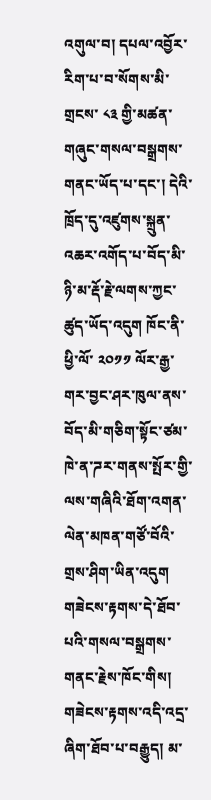འགུལ་བ། དཔལ་འབྱོར་རིག་པ་བ་སོགས་མི་གྲངས་ ༨༣ གྱི་མཚན་གཞུང་གསལ་བསྒྲགས་གནང་ཡོད་པ་དང་། དེའི་ཁྲོད་དུ་འཛུགས་སྐྲུན་འཆར་འགོད་པ་བོད་མི་ཉི་མ་རྡོ་རྗེ་ལགས་ཀྱང་ཚུད་ཡོད་འདུག ཁོང་ནི་ཕྱི་ལོ་ ༢༠༡༡ ལོར་རྒྱ་གར་བྱང་ཤར་ཁུལ་ནས་བོད་མི་གཅིག་སྟོང་ཙམ་ཁེ་ན་ཌར་གནས་སྤོར་གྱི་ལས་གཞིའི་ཐོག་འགན་ལེན་མཁན་གཙོ་བོའི་གྲས་ཤིག་ཡིན་འདུག
གཟེངས་རྟགས་དེ་ཐོབ་པའི་གསལ་བསྒྲགས་གནང་རྗེས་ཁོང་གིས། གཟེངས་རྟགས་འདི་འདྲ་ཞིག་ཐོབ་པ་བརྒྱུད། མ་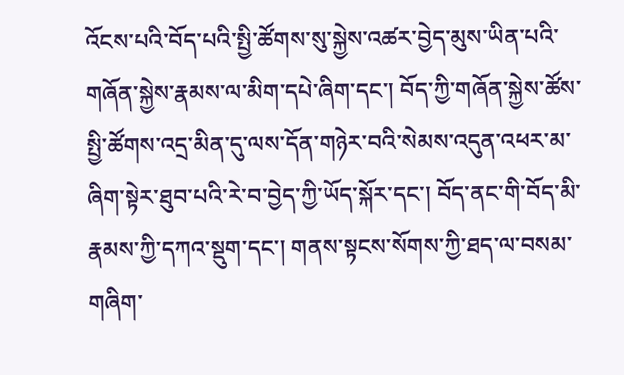འོངས་པའི་བོད་པའི་སྤྱི་ཚོགས་སུ་སྐྱེས་འཚར་བྱེད་མུས་ཡིན་པའི་གཞོན་སྐྱེས་རྣམས་ལ་མིག་དཔེ་ཞིག་དང་། བོད་ཀྱི་གཞོན་སྐྱེས་ཚོས་སྤྱི་ཚོགས་འདྲ་མིན་དུ་ལས་དོན་གཉེར་བའི་སེམས་འདུན་འཕར་མ་ཞིག་སྟེར་ཐུབ་པའི་རེ་བ་བྱེད་ཀྱི་ཡོད་སྐོར་དང་། བོད་ནང་གི་བོད་མི་རྣམས་ཀྱི་དཀའ་སྡུག་དང་། གནས་སྟངས་སོགས་ཀྱི་ཐད་ལ་བསམ་གཞིག་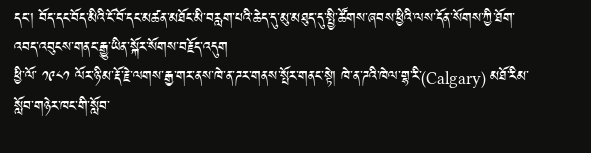དང་། བོད་དང་བོད་མིའི་ངོ་བོ་དང་མཚན་མཐོང་མི་བརླག་པའི་ཆེད་དུ་མུ་མཐུད་དུ་སྤྱི་ཚོགས་ཞབས་ཕྱིའི་ལས་དོན་སོགས་ཀྱི་ཐོག་འབད་འབུངས་གནང་རྒྱུ་ཡིན་སྐོར་སོགས་བརྗོད་འདུག
ཕྱི་ལོ་ ༡༩༨༡ ལོར་ཉི་མ་རྡོ་རྗེ་ལགས་རྒྱ་གར་ནས་ཁེ་ན་ཌར་གནས་སྤོར་གནང་སྟེ། ཁེ་ན་ཌའི་ཁེལ་གྷ་རི་(Calgary) མཐོ་རིམ་སློབ་གཉེར་ཁང་གི་སློབ་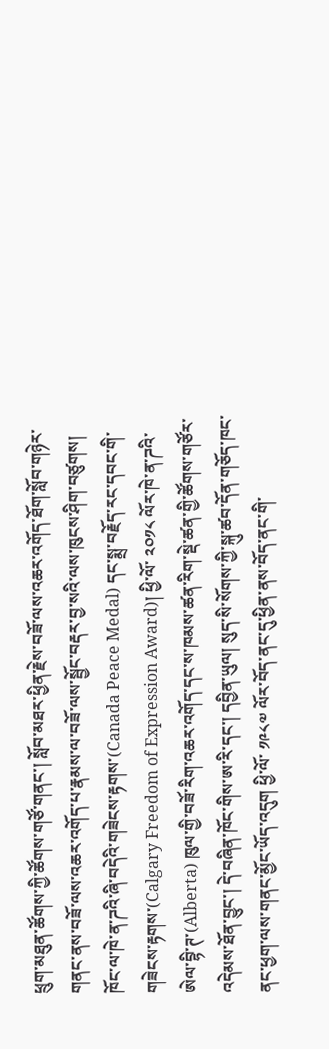ཕྲུག་མཐུན་ཚོགས་ཀྱི་ཚོགས་གཙོ་གནང་། སློབ་མཐར་ཕྱིན་རྗེས་བཟོ་ལས་འཆར་འགོད་ཐོག་སློབ་གཉེར་གནང་ནས་བཟོ་ལས་འཆར་འགོད་པ་རྣམས་ལ་བཟོ་ལས་སྦྱོང་བརྡར་བྱ་སའི་ལས་ཁུངས་ཤིག་བཙུགས། ཁོང་ལ་ཁེ་ན་ཌའི་ཞི་བདེའི་གཟེངས་རྟགས་(Canada Peace Medal) དང་སྨྲ་བརྗོད་རང་དབང་གི་གཟེངས་རྟགས་(Calgary Freedom of Expression Award)། ཕྱི་ལོ་ ༢༠༡༨ ལོར་ཁེ་ན་ཌའི་ཨེལ་བྷི་ཊ་(Alberta) ཁུལ་གྱི་བཟོ་རིག་འཆར་འགོད་དང་ས་ཁམས་ཚན་རིག་སྡེ་ཚན་གྱི་ཚོགས་གཙོར་འདེམས་ཐོན་བྱུང་། དེ་བཞིན་ཁོང་གིས་ཨ་རི་དང་། དབྱིན་ཡུལ། སུད་སི་སོགས་ཀྱི་སྐུ་ཚབ་དོན་གཅོད་ཁང་ནང་ཕྱག་ལས་གནང་མྱོང་ཡོད་འདུག ཕྱི་ལོ་ ༡༩༨༧ ལོར་བོད་ནང་དུ་ཕྱིན་ནས་བོད་ནང་གི་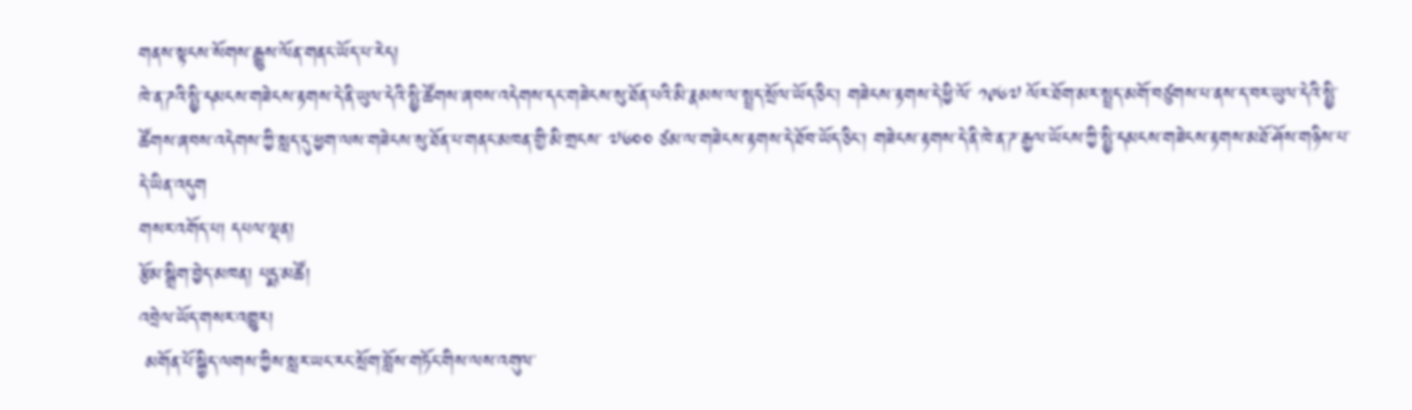གནས་སྟངས་སོགས་རྒྱུས་ལོན་གནང་ཡོད་པ་རེད།
ཁེ་ན་ཌའི་སྤྱི་དམངས་གཟེངས་རྟགས་དེ་ནི་ཡུལ་དེའི་སྤྱི་ཚོགས་ཞབས་འདེགས་དང་གཟེངས་སུ་ཐོན་པའི་མི་རྣམས་ལ་སྤྲད་སྲོལ་ཡོད་ཅིང་། གཟེངས་རྟགས་དེ་ཕྱི་ལོ་ ༡༩༦༧ ལོར་ཐོག་མར་སྤྲད་མགོ་བཙུགས་པ་ནས་ད་བར་ཡུལ་དེའི་སྤྱི་ཚོགས་ཞབས་འདེགས་ཀྱི་སླད་དུ་ཕྱག་ལས་གཟེངས་སུ་ཐོན་པ་གནང་མཁན་གྱི་མི་གྲངས་ ༧༦༠༠ ཙམ་ལ་གཟེངས་རྟགས་དེ་ཐོབ་ཡོད་ཅིང་། གཟེངས་རྟགས་དེ་ནི་ཁེ་ན་ཌ་རྒྱལ་ཡོངས་ཀྱི་སྤྱི་དམངས་གཟེངས་རྟགས་མཐོ་ཤོས་གཉིས་པ་དེ་ཡིན་འདུག
གསར་འགོད་པ། དཔལ་ལྡན།
རྩོམ་སྒྲིག་བྱེད་མཁན། པདྨ་མཚོ།
འབྲེལ་ཡོད་གསར་འགྱུར།
 མགོན་པོ་སྐྱིད་ལགས་ཀྱིས་སླར་ཡང་རང་སྲོག་བློས་གཏོང་གིས་ལས་འགུལ་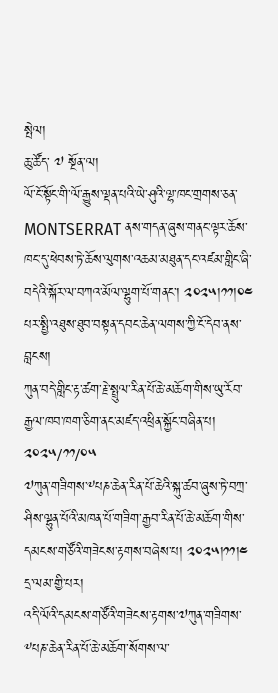སྤེལ།
ཆུ་ཚོད་ ༧ སྔོན་ལ།
ལོ་ངོ་སྟོང་གི་ལོ་རྒྱུས་ལྡན་པའི་ཡེ་ཤུའི་ལྷ་ཁང་གྲགས་ཅན་ MONTSERRAT ནས་གདན་ཞུས་གནང་ལྟར་ཆོས་ཁང་དུ་ཕེབས་ཏེ་ཆོས་ལུགས་འཆམ་མཐུན་དང་འཛམ་གླིང་ཞི་བདེའི་སྐོར་ལ་བཀའ་མོལ་ལྷུག་པོ་གནང་། ༢༠༢༥།༡༡།༠༤ པར་སྤྱི་འཐུས་ཐུབ་བསྟན་དབང་ཆེན་ལགས་ཀྱི་ངོ་དེབ་ནས་བླངས།
ཀུན་བདེ་གླིང་རྟ་ཚག་རྗེ་སྤྲུལ་རིན་པོ་ཆེ་མཆོག་གིས་ཡུ་རོབ་རྒྱལ་ཁབ་ཁག་ཅིག་ནང་མཛད་འཕྲིན་སྐྱོང་བཞིན་པ།
༢༠༢༥/༡༡/༠༥
༧ཀུན་གཟིགས་༸པཎ་ཆེན་རིན་པོ་ཆེའི་སྐུ་ཚབ་ཞུས་ཏེ་བཀྲ་ཤིས་ལྷུན་པོའི་མཁན་པོ་གཟིག་རྒྱབ་རིན་པོ་ཆེ་མཆོག་གིས་དམངས་གཙོའི་གཟེངས་རྟགས་བཞེས་པ། ༢༠༢༥།༡༡།༤ དྲ་ལམ་གྱི་པར།
འདི་ལོའི་དམངས་གཙོའི་གཟེངས་རྟགས་༧ཀུན་གཟིགས་༸པཎ་ཆེན་རིན་པོ་ཆེ་མཆོག་སོགས་ལ་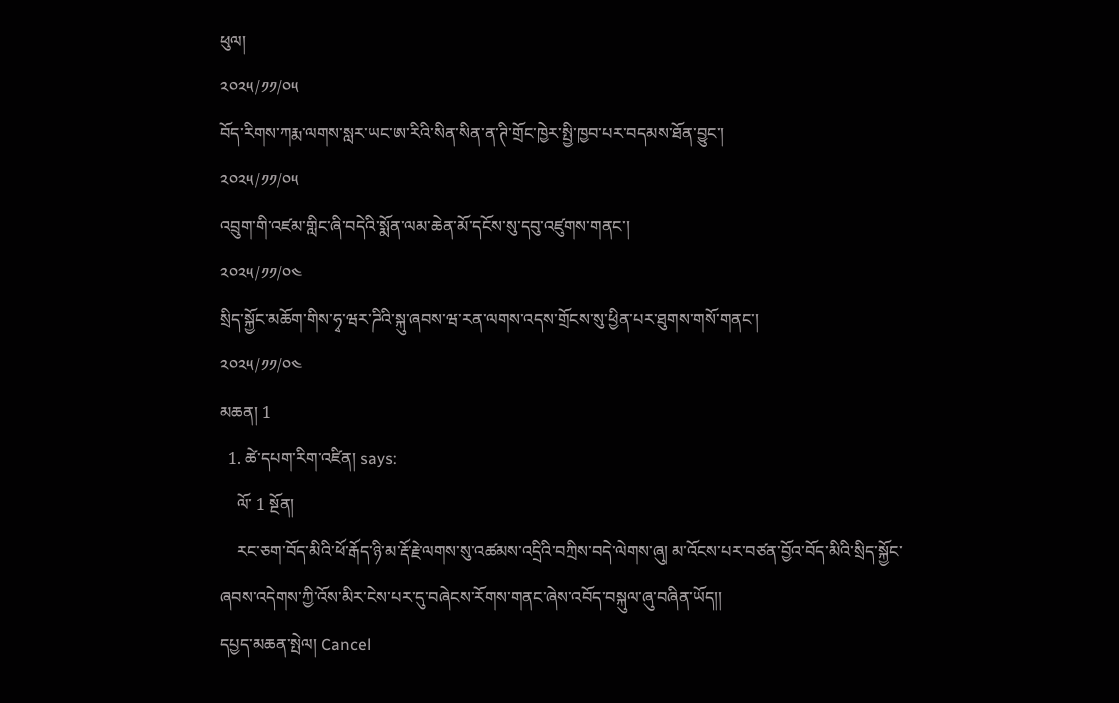ཕུལ།
༢༠༢༥/༡༡/༠༥
བོད་རིགས་ཀརྨ་ལགས་སླར་ཡང་ཨ་རིའི་སིན་སིན་ན་ཊི་གྲོང་ཁྱེར་སྤྱི་ཁྱབ་པར་བདམས་ཐོན་བྱུང་།
༢༠༢༥/༡༡/༠༥
འབྲུག་གི་འཛམ་གླིང་ཞི་བདེའི་སྨོན་ལམ་ཆེན་མོ་དངོས་སུ་དབུ་འཛུགས་གནང་།
༢༠༢༥/༡༡/༠༤
སྲིད་སྐྱོང་མཆོག་གིས་ཧྭ་ཝར་ཌིའི་སྐུ་ཞབས་ཝ་རན་ལགས་འདས་གྲོངས་སུ་ཕྱིན་པར་ཐུགས་གསོ་གནང་།
༢༠༢༥/༡༡/༠༤
མཆན། 1
  1. ཚེ་དཔག་རིག་འཛིན། says:
    ལོ་ 1 སྔོན།
    རང་ཅག་བོད་མིའི་ཕོ་རྒོད་ཉི་མ་རྡོ་རྗེ་ལགས་སུ་འཚམས་འདྲིའི་བཀྲིས་བདེ་ལེགས་ཞུ། མ་འོངས་པར་བཙན་བྱོའ་བོད་མིའི་སྲིད་སྐྱོང་ཞབས་འདེགས་ཀྱི་འོས་མིར་ངེས་པར་དུ་བཞེངས་རོགས་གནང་ཞེས་འབོད་བསྐུལ་ཞུ་བཞིན་ཡོད།།
དཔྱད་མཆན་སྤེལ། Cancel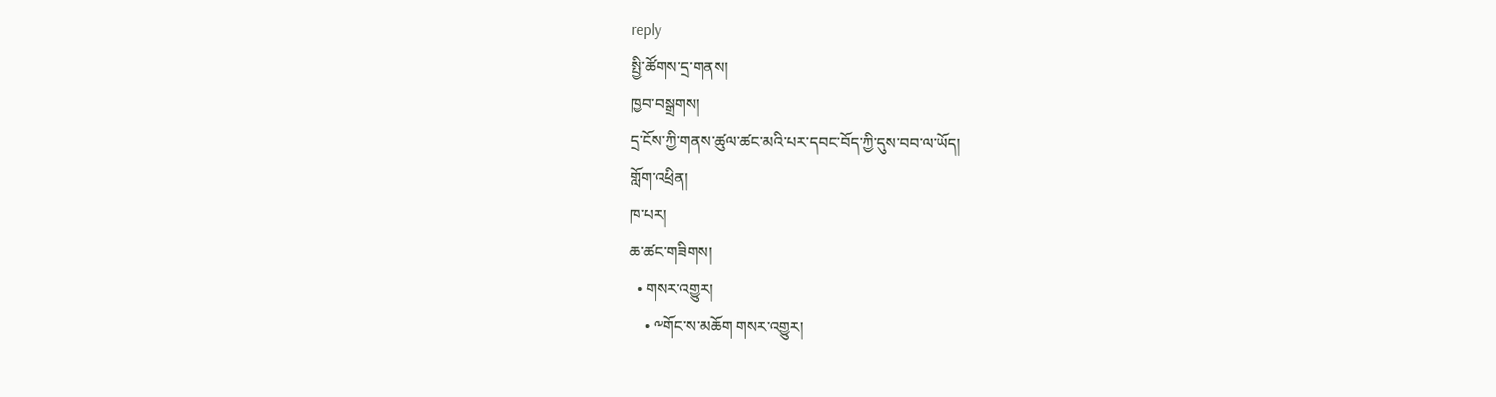reply
སྤྱི་ཚོགས་དྲ་གནས།
ཁྱབ་བསྒྲགས།
དྲ་ངོས་ཀྱི་གནས་ཚུལ་ཚང་མའི་པར་དབང་བོད་ཀྱི་དུས་བབ་ལ་ཡོད།
གློག་འཕྲིན།
ཁ་པར།
ཆ་ཚང་གཟིགས།
  • གསར་འགྱུར།
    • ༸གོང་ས་མཆོག གསར་འགྱུར།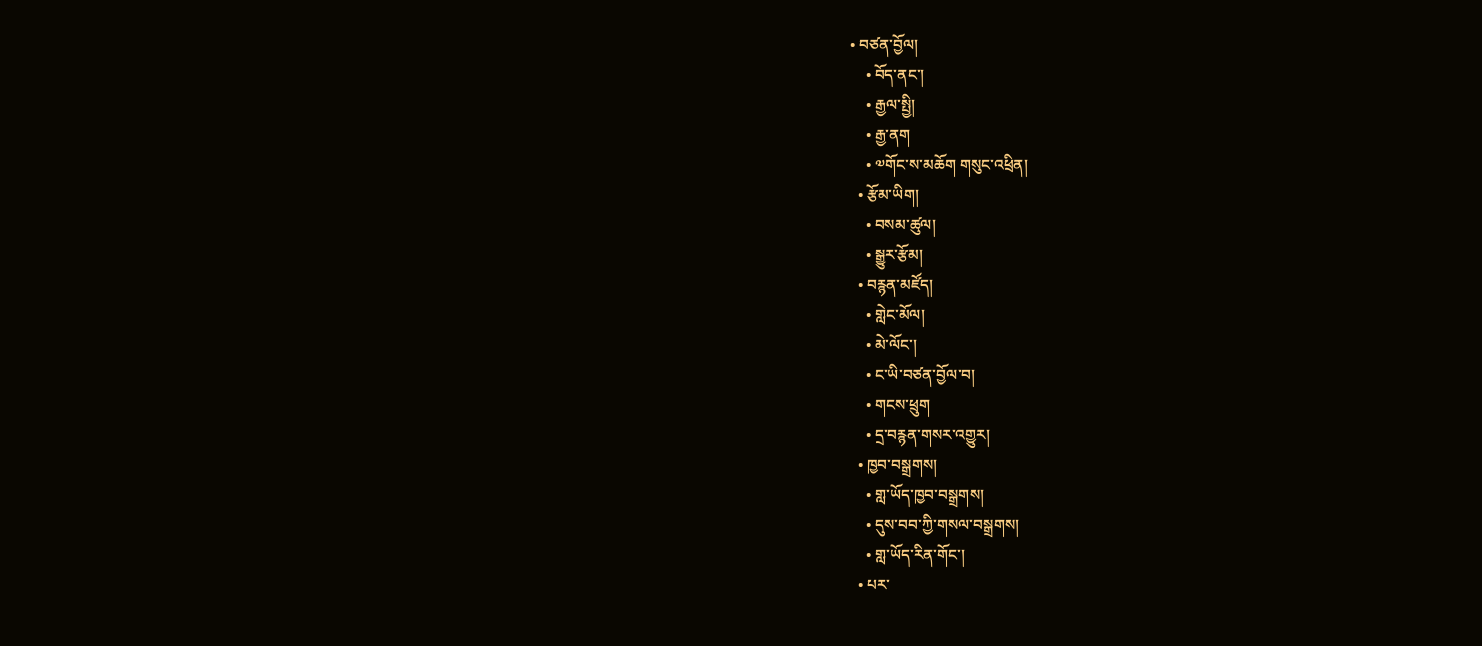• བཙན་བྱོལ།
    • བོད་ནང་།
    • རྒྱལ་སྤྱི།
    • རྒྱ་ནག
    • ༧གོང་ས་མཆོག གསུང་འཕྲིན།
  • རྩོམ་ཡིག།
    • བསམ་ཚུལ།
    • སྒྱུར་རྩོམ།
  • བརྙན་མཛོད།
    • གླེང་མོལ།
    • མེ་ལོང་།
    • ང་ཡི་བཙན་བྱོལ་བ།
    • གངས་ཕྲུག
    • དྲ་བརྙན་གསར་འགྱུར།
  • ཁྱབ་བསྒྲགས།
    • གླ་ཡོད་ཁྱབ་བསྒྲགས།
    • དུས་བབ་ཀྱི་གསལ་བསྒྲགས།
    • གླ་ཡོད་རིན་གོང་།
  • པར་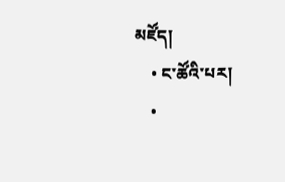མཛོད།
    • ང་ཚོའི་པར།
    •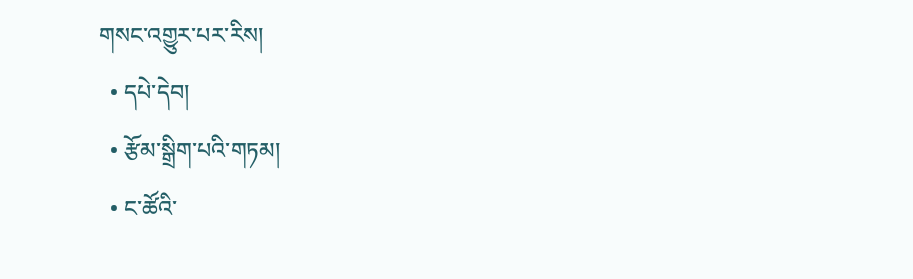གསང་འགྱུར་པར་རིས།
  • དཔེ་དེབ།
  • རྩོམ་སྒྲིག་པའི་གཏམ།
  • ང་ཚོའི་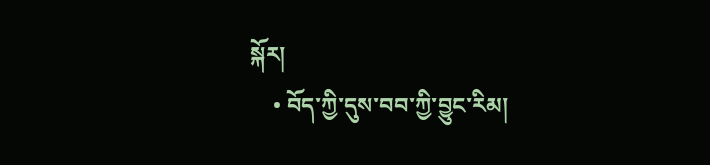སྐོར།
    • བོད་ཀྱི་དུས་བབ་ཀྱི་བྱུང་རིམ།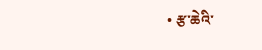• རྩ་ཆེའི་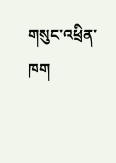གསུང་འཕྲིན་ཁག